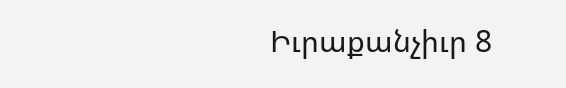Իւրաքանչիւր 8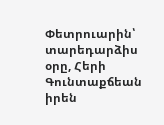Փետրուարին՝ տարեդարձիս օրը, Հերի Գունտաքճեան իրեն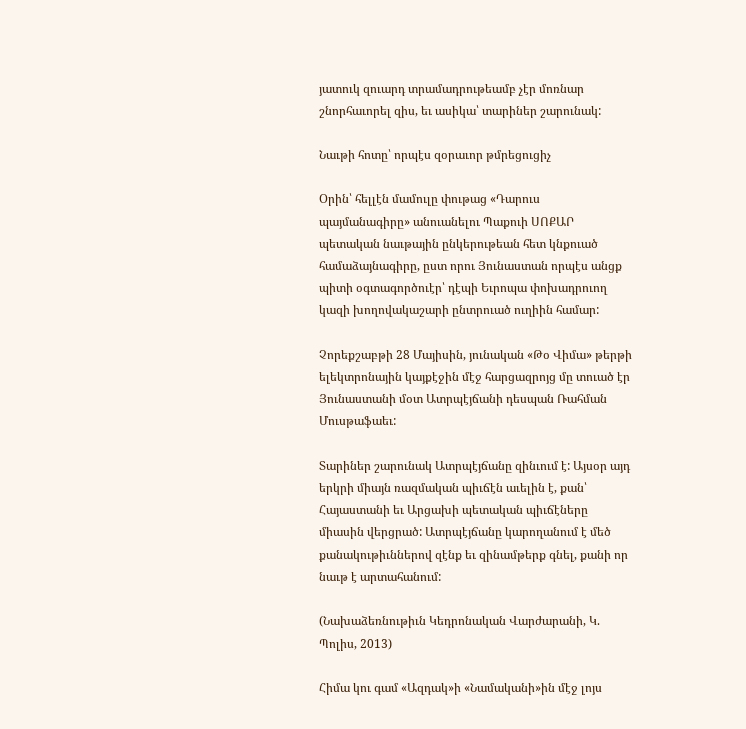յատուկ զուարդ տրամադրութեամբ չէր մոռնար շնորհաւորել զիս, եւ ասիկա՝ տարիներ շարունակ:

Նաւթի հոտը՝ որպէս զօրաւոր թմրեցուցիչ

Օրին՝ հելլէն մամուլը փութաց «Դարուս պայմանագիրը» անուանելու Պաքուի ՍՈՔԱՐ պետական նաւթային ընկերութեան հետ կնքուած համաձայնագիրը, ըստ որու Յունաստան որպէս անցք պիտի օգտագործուէր՝ դէպի Եւրոպա փոխադրուող կազի խողովակաշարի ընտրուած ուղիին համար:

Չորեքշաբթի 28 Մայիսին, յունական «Թօ Վիմա» թերթի ելեկտրոնային կայքէջին մէջ հարցազրոյց մը տուած էր Յունաստանի մօտ Ատրպէյճանի դեսպան Ռահման Մուսթաֆաեւ:

Տարիներ շարունակ Ատրպէյճանը զինւում է: Այսօր այդ երկրի միայն ռազմական պիւճէն աւելին է, քան՝ Հայաստանի եւ Արցախի պետական պիւճէները միասին վերցրած: Ատրպէյճանը կարողանում է մեծ քանակութիւններով զէնք եւ զինամթերք գնել, քանի որ նաւթ է արտահանում:

(Նախաձեռնութիւն Կեդրոնական Վարժարանի, Կ. Պոլիս, 2013)

Հիմա կու գամ «Ազդակ»ի «Նամականի»ին մէջ լոյս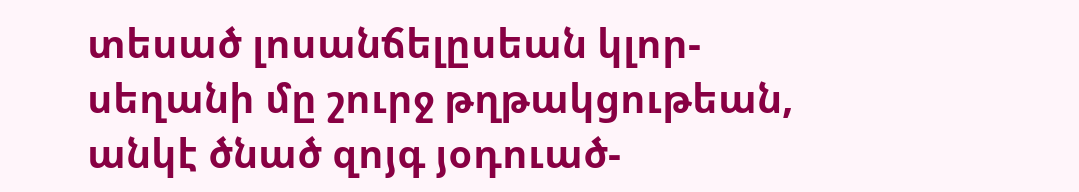տեսած լոսանճելըսեան կլոր-սեղանի մը շուրջ թղթակցութեան, անկէ ծնած զոյգ յօդուած-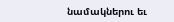նամակներու եւ